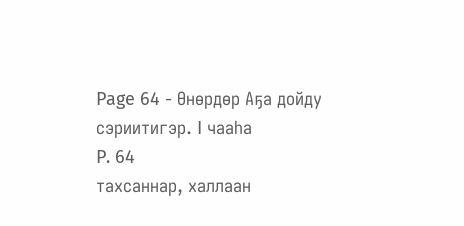Page 64 - Өнөрдөр Аҕа дойду сэриитигэр. I чааһа
P. 64
тахсаннар, халлаан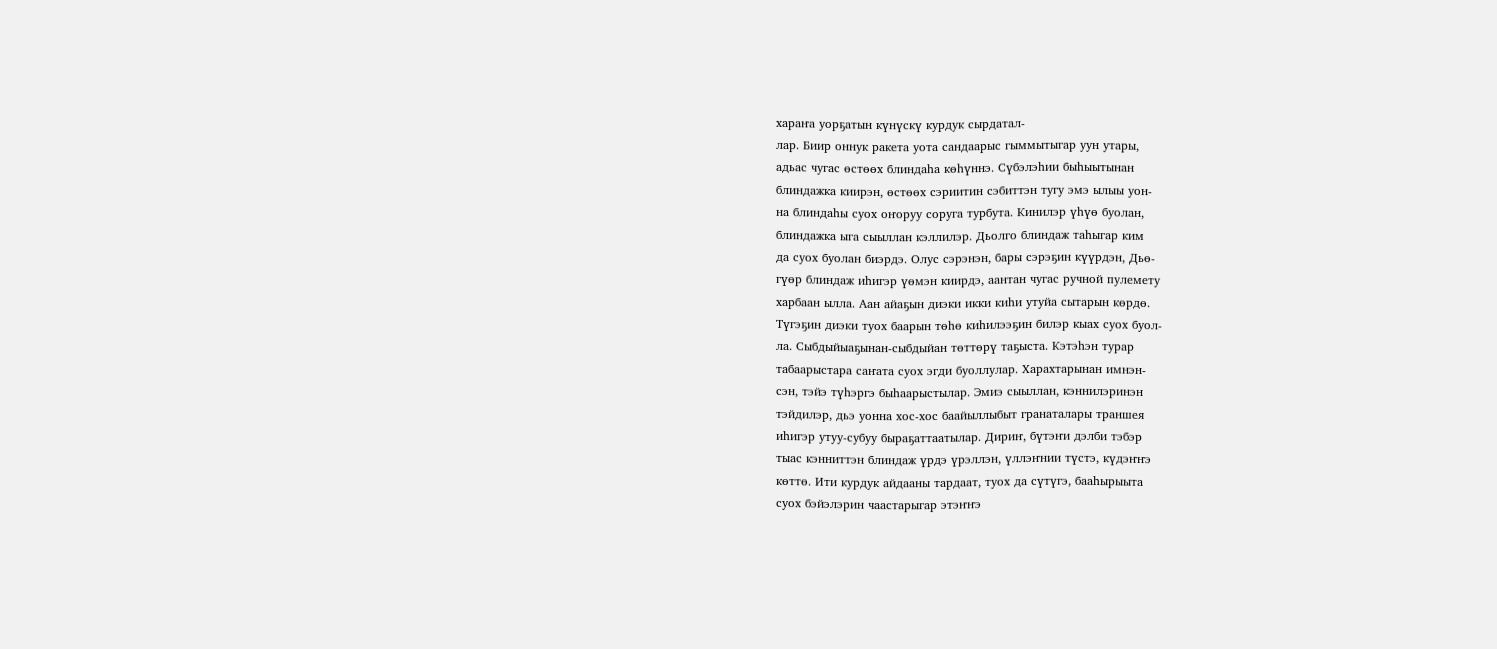хараҥа уорҕатын күнүскү курдук сырдатал-
лар. Биир оннук ракета уота сандаарыс гыммытыгар уун утары,
адьас чугас өстөөх блиндаһа көһүннэ. Сүбэлэһии быһыытынан
блиндажка киирэн, өстөөх сэриитин сэбиттэн тугу эмэ ылыы уон-
на блиндаһы суох оҥоруу соруга турбута. Кинилэр үһүө буолан,
блиндажка ыга сыыллан кэллилэр. Дьолго блиндаж таһыгар ким
да суох буолан биэрдэ. Олус сэрэнэн, бары сэрэҕин күүрдэн, Дьө-
гүөр блиндаж иһигэр үөмэн киирдэ, аантан чугас ручной пулемету
харбаан ылла. Аан айаҕын диэки икки киһи утуйа сытарын көрдө.
Түгэҕин диэки туох баарын төһө киһилээҕин билэр кыах суох буол-
ла. Сыбдыйыаҕынан-сыбдыйан төттөрү таҕыста. Кэтэһэн турар
табаарыстара саҥата суох эгди буоллулар. Харахтарынан имнэн-
сэн, тэйэ түһэргэ быһаарыстылар. Эмиэ сыыллан, кэннилэринэн
тэйдилэр, дьэ уонна хос-хос баайыллыбыт гранаталары траншея
иһигэр утуу-субуу быраҕаттаатылар. Дириҥ, бүтэҥи дэлби тэбэр
тыас кэнниттэн блиндаж үрдэ үрэллэн, үллэҥнии түстэ, күдэҥҥэ
көттө. Ити курдук айдааны тардаат, туох да сүтүгэ, бааһырыыта
суох бэйэлэрин чаастарыгар этэҥҥэ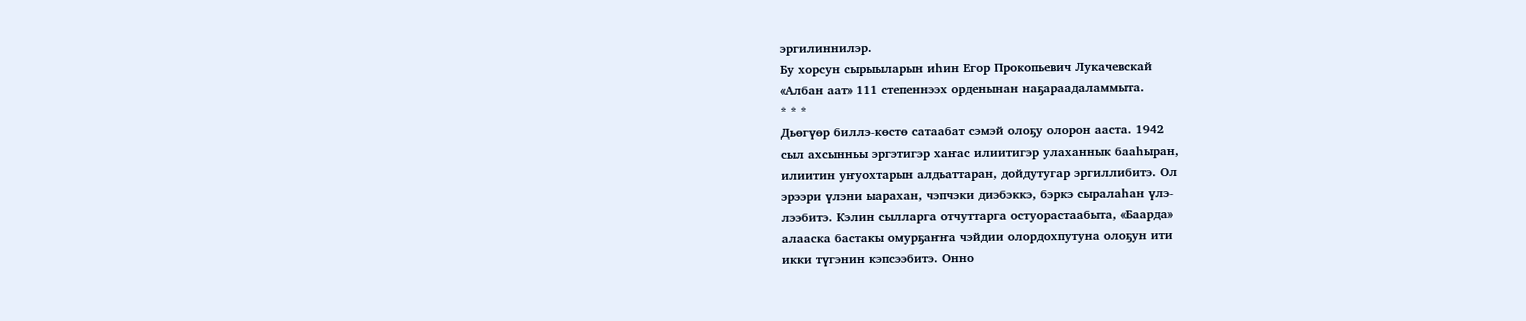эргилиннилэр.
Бу хорсун сырыыларын иһин Егор Прокопьевич Лукачевскай
«Албан аат» 111 степеннээх орденынан наҕараадаламмыта.
* * *
Дьөгүөр биллэ-көстө сатаабат сэмэй олоҕу олорон ааста. 1942
сыл ахсынньы эргэтигэр хаҥас илиитигэр улаханнык бааһыран,
илиитин уҥуохтарын алдьаттаран, дойдутугар эргиллибитэ. Ол
эрээри үлэни ыарахан, чэпчэки диэбэккэ, бэркэ сыралаһан үлэ-
лээбитэ. Кэлин сылларга отчуттарга остуорастаабыта, «Баарда»
алааска бастакы омурҕаҥҥа чэйдии олордохпутуна олоҕун ити
икки түгэнин кэпсээбитэ. Онно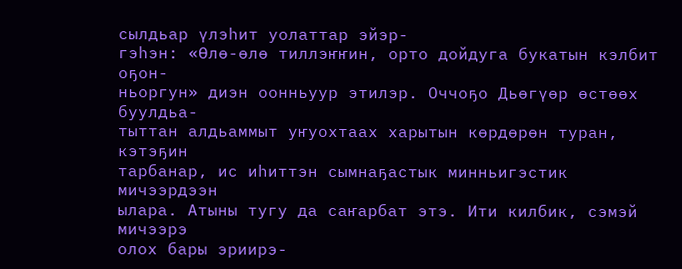сылдьар үлэһит уолаттар эйэр-
гэһэн: «Өлө-өлө тиллэҥҥин, орто дойдуга букатын кэлбит оҕон-
ньоргун» диэн оонньуур этилэр. Оччоҕо Дьөгүөр өстөөх буулдьа-
тыттан алдьаммыт уҥуохтаах харытын көрдөрөн туран, кэтэҕин
тарбанар, ис иһиттэн сымнаҕастык минньигэстик мичээрдээн
ылара. Атыны тугу да саҥарбат этэ. Ити килбик, сэмэй мичээрэ
олох бары эриирэ-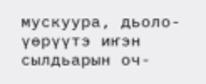мускуура, дьоло-үөрүүтэ иҥэн сылдьарын оч-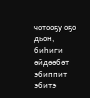чотооҕу оҕо дьон, биһиги өйдөөбөт эбиппит эбитэ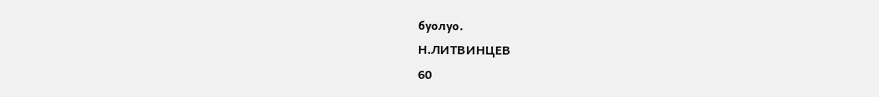буолуо.
Н.ЛИТВИНЦЕВ
60